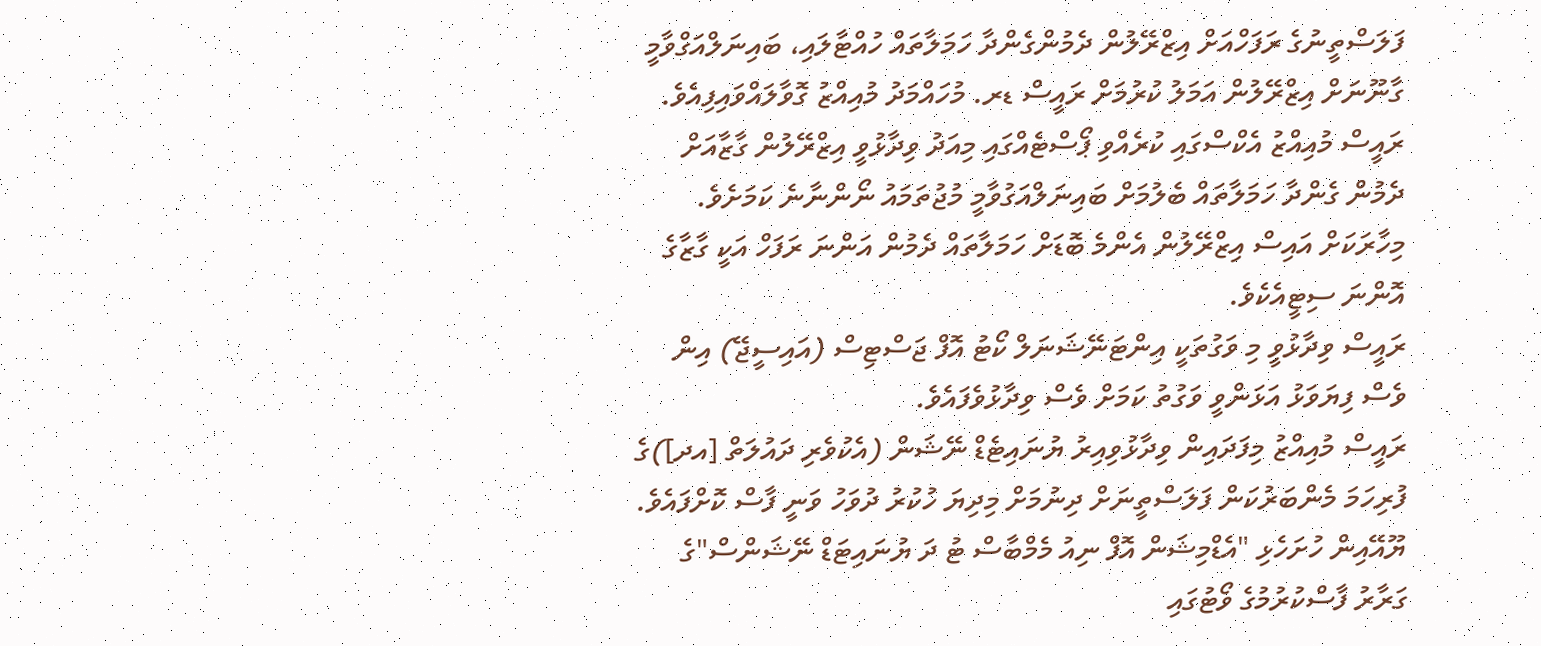ފަލަސްތީނުގެ ރަފަހްއަށް އިޒްރޭލުން ދެމުންގެންދާ ހަމަލާތައް ހުއްޓާލައި، ބައިނަލްއަގްވާމީ ގާނޫނަށް އިޒްރޭލުން އަމަލު ކުރުމަށް ރައީސް ޑރ. މުހައްމަދު މުއިއްޒު ގޮވާލައްވައިފިއެވެ.
ރައީސް މުއިއްޒު އެކްސްގައި ކުރެއްވި ޕޯސްޓެއްގައި މިއަދު ވިދާޅުވީ އިޒްރޭލުން ގާޒާއަށް ދެމުން ގެންދާ ހަމަލާތައް ބެލުމަށް ބައިނަލްއަގުވާމީ މުޖުތަމައު ނޯންނާނެ ކަމަށެވެ.
މިހާރަކަށް އައިސް އިޒްރޭލުން އެންމެ ބޮޑަށް ހަމަލާތައް ދެމުން އަންނަ ރަފަހް އަކީ ގާޒާގެ އޮންނަ ސިޓީއެކެވެ.
ރައީސް ވިދާޅުވީ މި ވަގުތަކީ އިންޓަނޭޝަނަލް ކޯޓު އޮފް ޖަސްޓިސް (އައިސީޖޭ) އިން ވެސް ފިޔަވަޅު އަޅަންވީ ވަގުތު ކަމަށް ވެސް ވިދާޅުވެފައެވެ.
ރައީސް މުއިއްޒު މިފަދައިން ވިދާޅުވިއިރު ޔުނައިޓެޑް ނޭޝަން (އެކުވެރި ދައުލަތް [އދ])ގެ ފުރިހަމަ މެންބަރުކަން ފަލަސްތީނަށް ދިނުމަށް މިދިޔަ ހުކުރު ދުވަހު ވަނީ ފާސް ކޮށްފައެވެ.
ޔޫއޭއިން ހުށަހެޅި "އެޑްމިޝަން އޮފް ނިއު މެމްބާސް ޓު ދަ ޔުނައިޓަޑް ނޭޝަންސް"ގެ ގަރާރު ފާސްކުރުމުގެ ވޯޓުގައި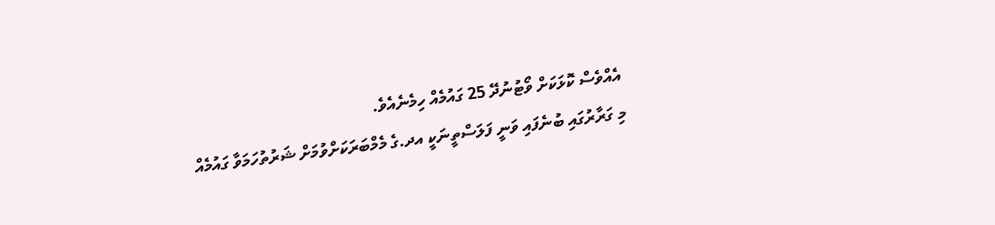އެއްވެސް ކޮޅަކަށް ވޯޓުނުދޭ 25 ގައުމެއް ހިމެނެއެވެ.
މި ގަރާރުގައި ބުނެފައި ވަނީ ފަލަސްތީނަކީ އދ.ގެ މެމްބަރަކަށްވުމަށް ޝަރުތުހަމަވާ ގައުމެއް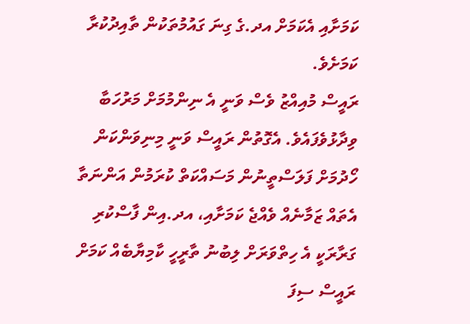ކަމަށާއި އެކަމަށް އދ.ގެ ގިނަ ގައުމުތަކުން ތާއިދުކުރާ ކަމަށެވެ.
ރައީސް މުއިއްޒު ވެސް ވަނީ އެ ނިންމުމަށް މަރުހަބާ ވިދާޅުވެފައެވެ. އެގޮތުން ރައީސް ވަނީ މިނިވަންކަން ހޯދުމަށް ފަލަސްތީނުން މަސައްކަތް ކުރަމުން އަންނަތާ އެތައް ޒަމާނެއް ވެއްޖެ ކަމަށާއި، އދ.އިން ފާސްކުރި ގަރާރަކީ އެ ހިތްވަރަށް ލިބުނު ތާރީހީ ކާމިޔާބެއް ކަމަށް ރައީސް ސިފަ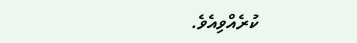ކުރެއްވިއެވެ.